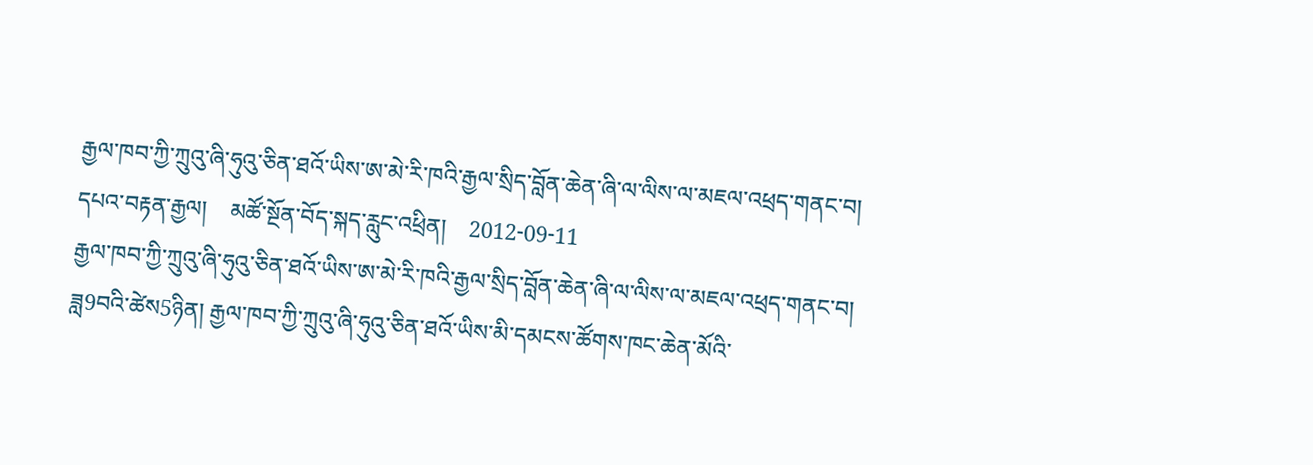རྒྱལ་ཁབ་ཀྱི་ཀྲུའུ་ཞི་ཧུའུ་ཅིན་ཐའོ་ཡིས་ཨ་མེ་རི་ཁའི་རྒྱལ་སྲིད་བློན་ཆེན་ཞི་ལ་ལིས་ལ་མཇལ་འཕྲད་གནང་བ།
དཔའ་བརྟན་རྒྱལ།    མཚོ་སྔོན་བོད་སྐད་རླུང་འཕྲིན།    2012-09-11
རྒྱལ་ཁབ་ཀྱི་ཀྲུའུ་ཞི་ཧུའུ་ཅིན་ཐའོ་ཡིས་ཨ་མེ་རི་ཁའི་རྒྱལ་སྲིད་བློན་ཆེན་ཞི་ལ་ལིས་ལ་མཇལ་འཕྲད་གནང་བ།
ཟླ9བའི་ཚེས5ཉིན། རྒྱལ་ཁབ་ཀྱི་ཀྲུའུ་ཞི་ཧུའུ་ཅིན་ཐའོ་ཡིས་མི་དམངས་ཚོགས་ཁང་ཆེན་མོའི་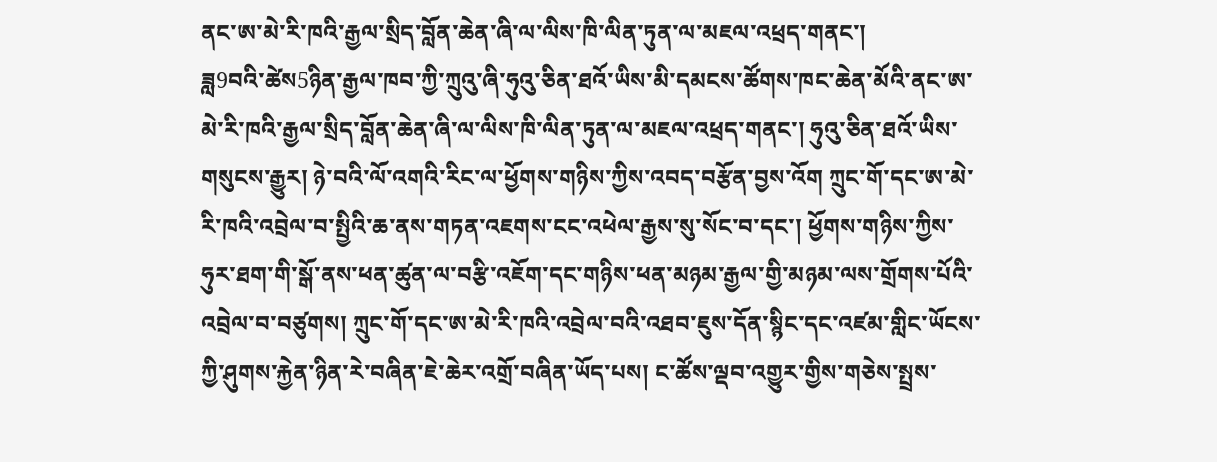ནང་ཨ་མེ་རི་ཁའི་རྒྱལ་སྲིད་བློན་ཆེན་ཞི་ལ་ལིས་ཁི་ལིན་ཏུན་ལ་མཇལ་འཕྲད་གནང་།
ཟླ9བའི་ཚེས5ཉིན་རྒྱལ་ཁབ་ཀྱི་ཀྲུའུ་ཞི་ཧུའུ་ཅིན་ཐའོ་ཡིས་མི་དམངས་ཚོགས་ཁང་ཆེན་མོའི་ནང་ཨ་མེ་རི་ཁའི་རྒྱལ་སྲིད་བློན་ཆེན་ཞི་ལ་ལིས་ཁི་ལིན་ཏུན་ལ་མཇལ་འཕྲད་གནང་། ཧུའུ་ཅིན་ཐའོ་ཡིས་གསུངས་རྒྱུར། ཉེ་བའི་ལོ་འགའི་རིང་ལ་ཕྱོགས་གཉིས་ཀྱིས་འབད་བརྩོན་བྱས་འོག ཀྲུང་གོ་དང་ཨ་མེ་རི་ཁའི་འབྲེལ་བ་སྤྱིའི་ཆ་ནས་གཏན་འཇགས་ངང་འཕེལ་རྒྱས་སུ་སོང་བ་དང་། ཕྱོགས་གཉིས་ཀྱིས་ཧུར་ཐག་གི་སྒོ་ནས་ཕན་ཚུན་ལ་བརྩི་འཇོག་དང་གཉིས་ཕན་མཉམ་རྒྱལ་གྱི་མཉམ་ལས་གྲོགས་པོའི་འབྲེལ་བ་བཙུགས། ཀྲུང་གོ་དང་ཨ་མེ་རི་ཁའི་འབྲེལ་བའི་འཐབ་ཇུས་དོན་སྙིང་དང་འཛམ་གླིང་ཡོངས་ཀྱི་ཤུགས་རྐྱེན་ཉིན་རེ་བཞིན་ཇེ་ཆེར་འགྲོ་བཞིན་ཡོད་པས། ང་ཚོས་ལྡབ་འགྱུར་གྱིས་གཅེས་སྤྲས་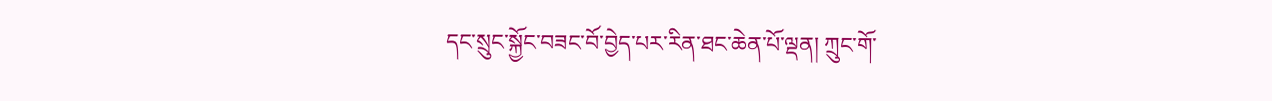དང་སྲུང་སྐྱོང་བཟང་བོ་བྱེད་པར་རིན་ཐང་ཆེན་པོ་ལྡན། ཀྲུང་གོ་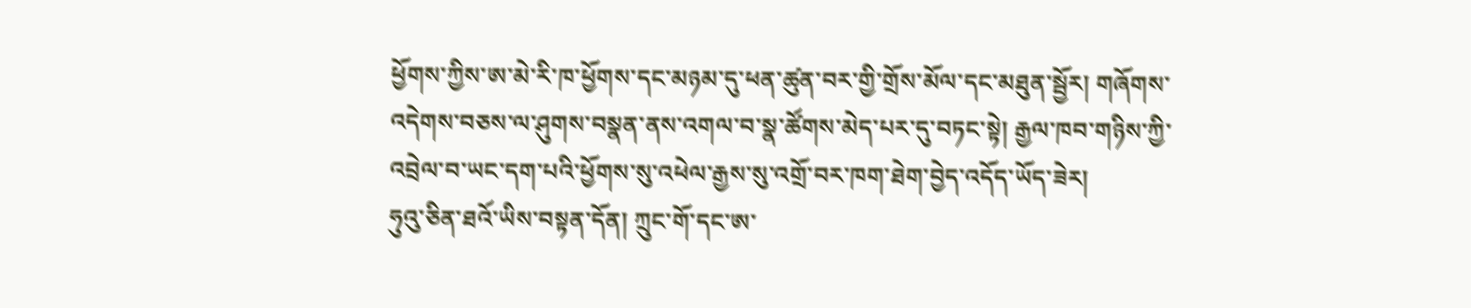ཕྱོགས་ཀྱིས་ཨ་མེ་རི་ཁ་ཕྱོགས་དང་མཉམ་དུ་ཕན་ཚུན་བར་གྱི་གྲོས་མོལ་དང་མཐུན་སྦྱོར། གཞོགས་འདེགས་བཅས་ལ་ཤུགས་བསྣན་ནས་འགལ་བ་སྣ་ཚོགས་མེད་པར་དུ་བཏང་སྟེ། རྒྱལ་ཁབ་གཉིས་ཀྱི་འབྲེལ་བ་ཡང་དག་པའི་ཕྱོགས་སུ་འཕེལ་རྒྱས་སུ་འགྲོ་བར་ཁག་ཐེག་བྱེད་འདོད་ཡོད་ཟེར།
ཧུའུ་ཅིན་ཐའོ་ཡིས་བསྟན་དོན། ཀྲུང་གོ་དང་ཨ་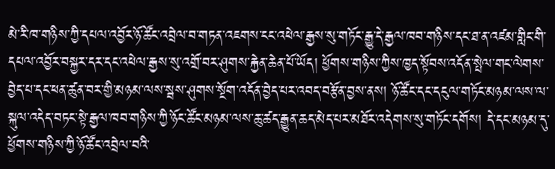མེ་རི་ཁ་གཉིས་ཀྱི་དཔལ་འབྱོར་ཉོ་ཚོང་འབྲེལ་བ་གཏན་འཇགས་ངང་འཕེལ་རྒྱས་སུ་གཏོང་རྒྱུ་དེ་རྒྱལ་ཁབ་གཉིས་དང་ཐ་ན་འཛམ་གླིང་གི་དཔལ་འབྱོར་བསྐྱར་དར་དང་འཕེལ་རྒྱས་སུ་འགྲོ་བར་ཤུགས་རྐྱེན་ཆེན་པོ་ཡོད། ཕྱོགས་གཉིས་ཀྱིས་ཁྱད་སྟོབས་འདོན་སྤེལ་གང་ལེགས་བྱེད་པ་དང་ཕན་ཚུན་བར་གྱི་མཉམ་ལས་སྦས་ཤུགས་སྔོག་འདོན་བྱེད་པར་འབད་བརྩོན་བྱས་ནས། ཉོ་ཚོང་དང་དངུལ་གཏོང་མཉམ་ལས་ལ་སྐུལ་འདེད་བཏང་སྟེ་རྒྱལ་ཁབ་གཉིས་ཀྱི་ཉོང་ཚོང་མཉམ་ལས་ཆུ་ཚད་རྒྱུན་ཆད་མེད་པར་མཐོར་འདེགས་སུ་གཏོང་དགོས། དེ་དང་མཉམ་དུ་ཕྱོགས་གཉིས་ཀྱི་ཉོ་ཚོང་འབྲེལ་བའི་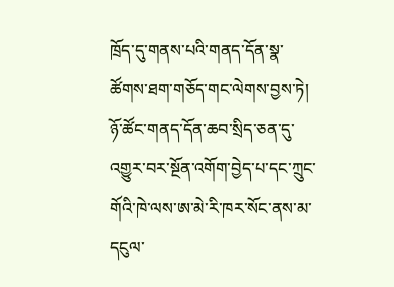ཁྲོད་དུ་གནས་པའི་གནད་དོན་སྣ་ཚོགས་ཐག་གཅོད་གང་ལེགས་བྱས་ཏེ། ཉོ་ཚོང་གནད་དོན་ཆབ་སྲིད་ཅན་དུ་འགྱུར་བར་སྔོན་འགོག་བྱེད་པ་དང་ཀྲུང་གོའི་ཁེ་ལས་ཨ་མེ་རི་ཁར་སོང་ནས་མ་དངུལ་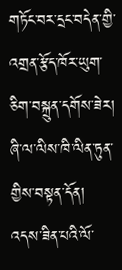གཏོང་བར་དྲང་བདེན་གྱི་འགྲན་རྩོད་ཁོར་ཡུག་ཅིག་བསྐྲུན་དགོས་ཟེར།
ཞི་ལ་ལིས་ཁི་ལིན་ཏུན་གྱིས་བསྟན་དོན། འདས་ཟིན་པའི་ལོ་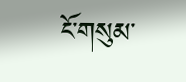ངོ་གསུམ་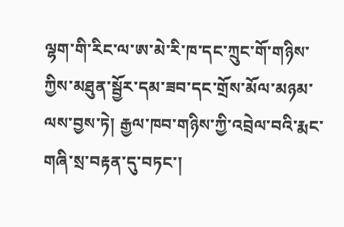ལྷག་གི་རིང་ལ་ཨ་མེ་རི་ཁ་དང་ཀྲུང་གོ་གཉིས་ཀྱིས་མཐུན་སྦྱོར་དམ་ཟབ་དང་གྲོས་མོལ་མཉམ་ལས་བྱས་ཏེ། རྒྱལ་ཁབ་གཉིས་ཀྱི་འབྲེལ་བའི་རྨང་གཞི་སྲ་བརྟན་དུ་བཏང་།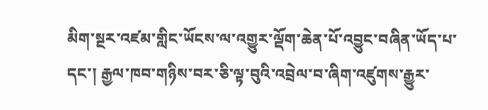མིག་སྔར་འཛམ་གླིང་ཡོངས་ལ་འགྱུར་ལྡོག་ཆེན་པོ་འབྱུང་བཞིན་ཡོད་པ་དང་། རྒྱལ་ཁབ་གཉིས་བར་ཅི་ལྟ་བུའི་འབྲེལ་བ་ཞིག་འཛུགས་རྒྱུར་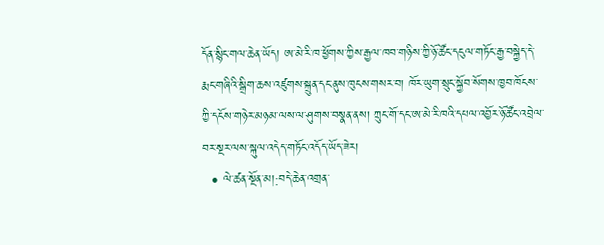དོན་སྙིང་གལ་ཆེན་ཡོད། ཨ་མེ་རི་ཁ་ཕྱོགས་ཀྱིས་རྒྱལ་ཁབ་གཉིས་ཀྱི་ཉོ་ཚོང་དངུལ་གཏོང་རྒྱ་བསྐྱེད་དེ་རྨང་གཞིའི་སྒྲིག་ཆས་འཛུགས་སྐྲུན་དང་ནུས་ཁུངས་གསར་བ། ཁོར་ཡུག་སྲུང་སྐྱོབ་སོགས་ཁྱབ་ཁོངས་ཀྱི་དངོས་གཉེར་མཉམ་ལས་ལ་ཤུགས་བསྣན་ནས། ཀྲུང་གོ་དང་ཨ་མེ་རི་ཁའི་དཔལ་འབྱོར་ཉོ་ཚོང་འབྲེལ་བར་སྔར་ལས་སྐུལ་འདེད་གཏོང་འདོད་ཡོད་ཟེར།
  • ལེ་ཚན་སྔོན་མ།:བདེ་ཆེན་འགྲན་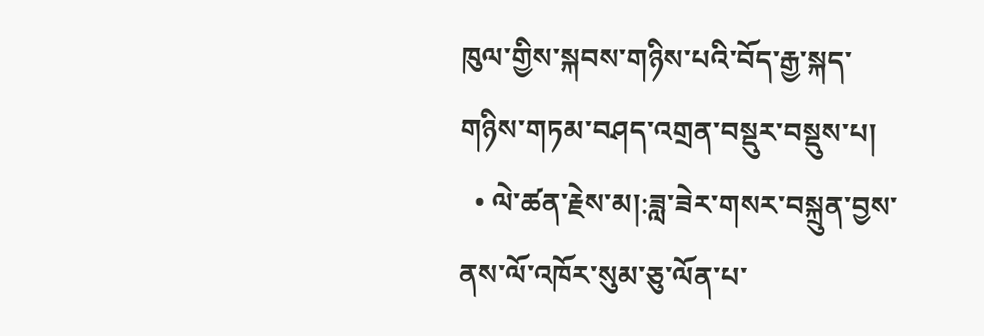ཁུལ་གྱིས་སྐབས་གཉིས་པའི་བོད་རྒྱ་སྐད་གཉིས་གཏམ་བཤད་འགྲན་བསྡུར་བསྡུས་པ།
  • ལེ་ཚན་རྗེས་མ།:ཟླ་ཟེར་གསར་བསྐྲུན་བྱས་ནས་ལོ་འཁོར་སུམ་ཅུ་ལོན་པ་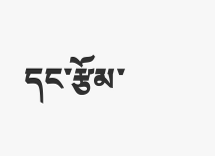དང་རྩོམ་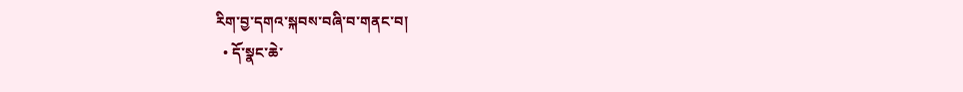རིག་བྱ་དགའ་སྐབས་བཞི་བ་གནང་བ།
  • དོ་སྣང་ཆེ་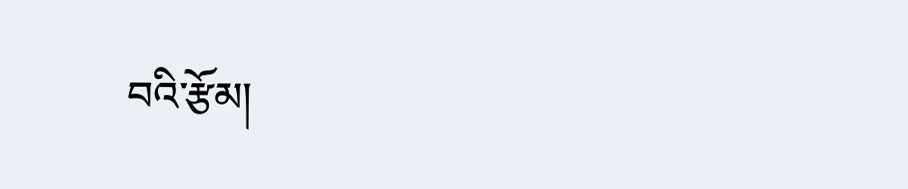བའི་རྩོམ།